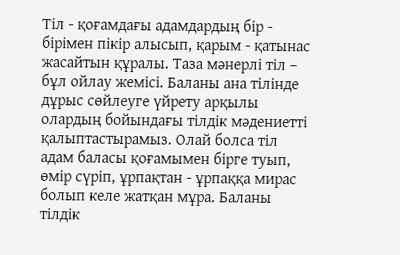Тіл - қоғамдағы адамдардың бір - бірімен пікір алысып, қарым - қатынас жасайтын құралы. Таза мәнерлі тіл – бұл ойлау жемісі. Баланы ана тілінде дұрыс сөйлеуге үйрету арқылы олардың бойындағы тілдік мәдениетті қалыптастырамыз. Олай болса тіл адам баласы қоғамымен бірге туып, өмір сүріп, ұрпақтан - ұрпаққа мирас болып келе жатқан мұра. Баланы тілдік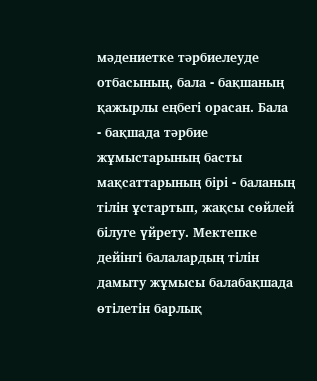мәдениетке тәрбиелеуде отбасының, бала - бақшаның қажырлы еңбегі орасан. Бала - бақшада тәрбие жұмыстарының басты мақсаттарының бірі - баланың тілін ұстартып, жақсы сөйлей білуге үйрету. Мектепке дейінгі балалардың тілін дамыту жұмысы балабақшада өтілетін барлық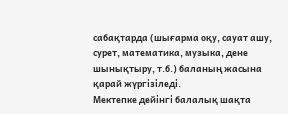сабақтарда (шығарма оқу, сауат ашу, сурет, математика, музыка, дене шынықтыру, т.б.) баланың жасына қарай жүргізіледі.
Мектепке дейінгі балалық шақта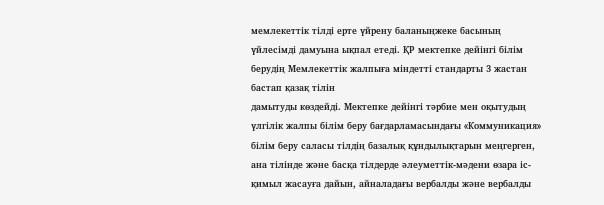мемлекеттік тілді ерте үйрену баланыңжеке басының үйлесімді дамуына ықпал етеді. ҚР мектепке дейінгі білім берудің Мемлекеттік жалпыға міндетті стандарты 3 жастан бастап қазақ тілін
дамытуды көздейді. Мектепке дейінгі тәрбие мен оқытудың үлгілік жалпы білім беру бағдарламасындағы «Коммуникация» білім беру саласы тілдің базалық құндылықтарын меңгерген, ана тілінде және басқа тілдерде әлеуметтік-мәдени өзара іс-қимыл жасауға дайын, айналадағы вербалды және вербалды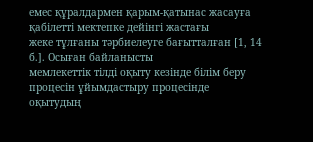емес құралдармен қарым-қатынас жасауға қабілетті мектепке дейінгі жастағы
жеке тұлғаны тәрбиелеуге бағытталған [1, 14 б.]. Осыған байланысты
мемлекеттік тілді оқыту кезінде білім беру процесін ұйымдастыру процесінде
оқытудың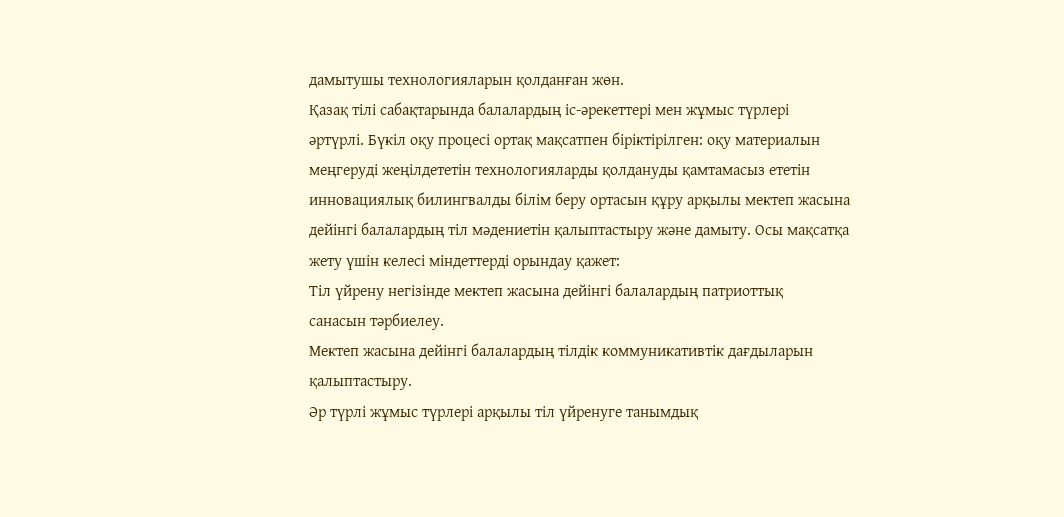дамытушы технологияларын қолданған жөн.
Қазақ тілі сабақтарында балалардың іс-әрекеттері мен жұмыс түрлері
әртүрлі. Бүкіл оқу процесі ортақ мақсатпен біріктірілген: оқу материалын
меңгеруді жеңілдететін технологияларды қолдануды қамтамасыз ететін
инновациялық билингвалды білім беру ортасын құру арқылы мектеп жасына
дейінгі балалардың тіл мәдениетін қалыптастыру және дамыту. Осы мақсатқа
жету үшін келесі міндеттерді орындау қажет:
Тіл үйрену негізінде мектеп жасына дейінгі балалардың патриоттық
санасын тәрбиелеу.
Мектеп жасына дейінгі балалардың тілдік коммуникативтік дағдыларын
қалыптастыру.
Әр түрлі жұмыс түрлері арқылы тіл үйренуге танымдық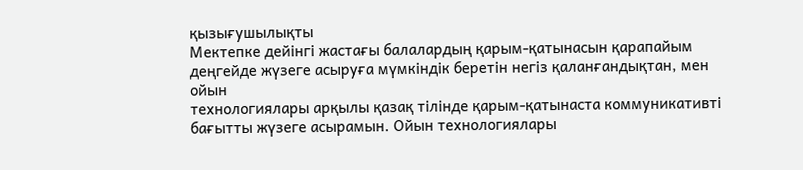қызығушылықты
Мектепке дейінгі жастағы балалардың қарым-қатынасын қарапайым
деңгейде жүзеге асыруға мүмкіндік беретін негіз қаланғандықтан, мен ойын
технологиялары арқылы қазақ тілінде қарым-қатынаста коммуникативті
бағытты жүзеге асырамын. Ойын технологиялары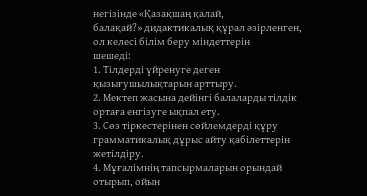негізінде «Қазақшаң қалай,
балақай?» дидактикалық құрал әзірленген, ол келесі білім беру міндеттерін
шешеді:
1. Тілдерді үйренуге деген қызығушылықтарын арттыру.
2. Мектеп жасына дейінгі балаларды тілдік ортаға енгізуге ықпал ету.
3. Сөз тіркестерінен сөйлемдерді құру грамматикалық дұрыс айту қабілеттерін
жетілдіру.
4. Мұғалімнің тапсырмаларын орындай отырып, ойын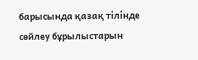барысында қазақ тілінде
сөйлеу бұрылыстарын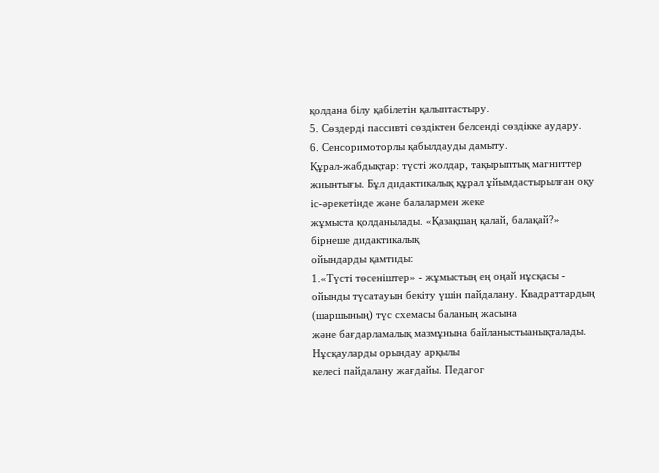қолдана білу қабілетін қалыптастыру.
5. Сөздерді пассивті сөздіктен белсенді сөздікке аудару.
6. Сенсоримоторлы қабылдауды дамыту.
Құрал-жабдықтар: түсті жолдар, тақырыптық магниттер жиынтығы. Бұл дидактикалық құрал ұйымдастырылған оқу іс-әрекетінде және балалармен жеке
жұмыста қолданылады. «Қазақшаң қалай, балақай?» бірнеше дидактикалық
ойындарды қамтиды:
1.«Түсті төсеніштер» - жұмыстың ең оңай нұсқасы - ойынды түсатауын бекіту үшін пайдалану. Квадраттардың (шаршының) түс схемасы баланың жасына
және бағдарламалық мазмұнына байланыстыанықталады. Нұсқауларды орындау арқылы
келесі пайдалану жағдайы. Педагог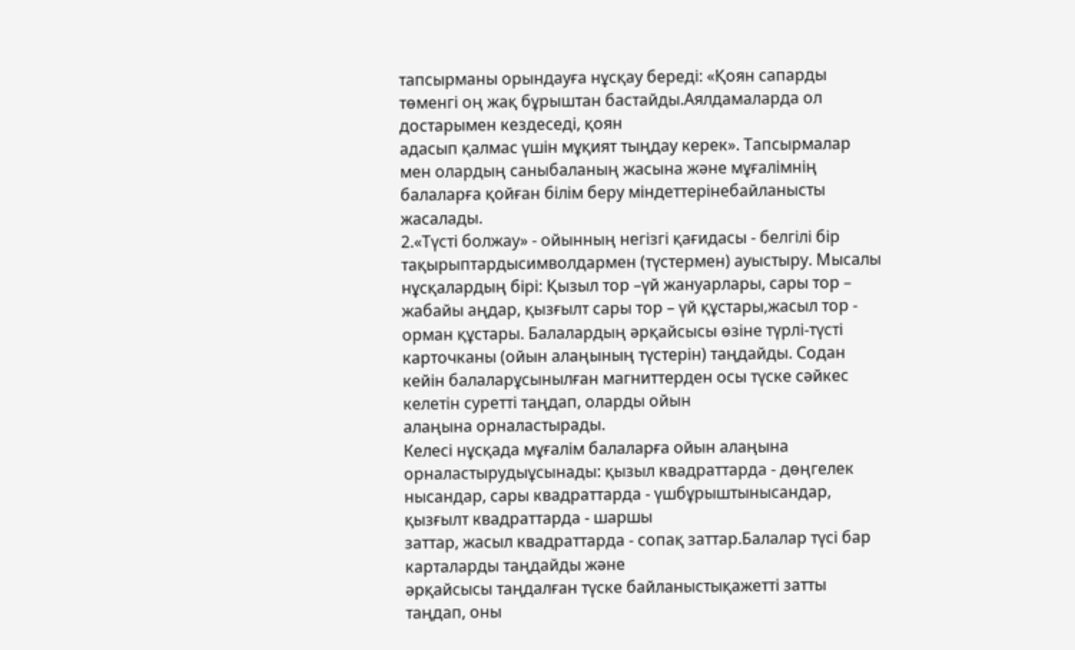тапсырманы орындауға нұсқау береді: «Қоян сапарды төменгі оң жақ бұрыштан бастайды.Аялдамаларда ол достарымен кездеседі, қоян
адасып қалмас үшін мұқият тыңдау керек». Тапсырмалар мен олардың саныбаланың жасына және мұғалімнің балаларға қойған білім беру міндеттерінебайланысты жасалады.
2.«Түсті болжау» - ойынның негізгі қағидасы - белгілі бір тақырыптардысимволдармен (түстермен) ауыстыру. Мысалы нұсқалардың бірі: Қызыл тор –үй жануарлары, сары тор – жабайы аңдар, қызғылт сары тор – үй құстары,жасыл тор - орман құстары. Балалардың әрқайсысы өзіне түрлі-түсті карточканы (ойын алаңының түстерін) таңдайды. Содан кейін балаларұсынылған магниттерден осы түске сәйкес келетін суретті таңдап, оларды ойын
алаңына орналастырады.
Келесі нұсқада мұғалім балаларға ойын алаңына орналастырудыұсынады: қызыл квадраттарда - дөңгелек
нысандар, сары квадраттарда - үшбұрыштынысандар, қызғылт квадраттарда - шаршы
заттар, жасыл квадраттарда - сопақ заттар.Балалар түсі бар карталарды таңдайды және
әрқайсысы таңдалған түске байланыстықажетті затты таңдап, оны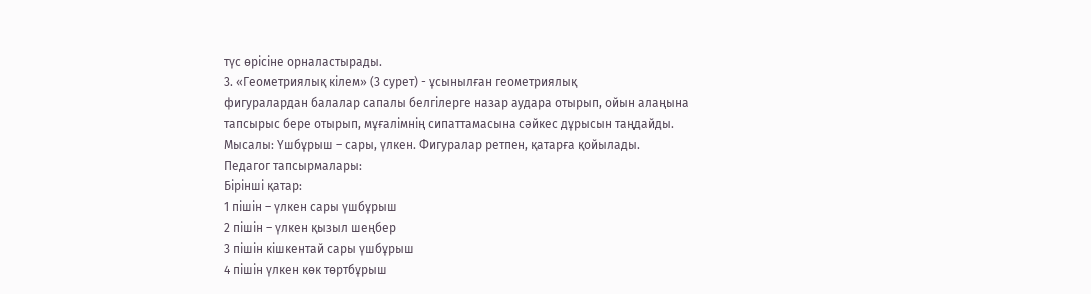түс өрісіне орналастырады.
3. «Геометриялық кілем» (3 сурет) - ұсынылған геометриялық
фигуралардан балалар сапалы белгілерге назар аудара отырып, ойын алаңына
тапсырыс бере отырып, мұғалімнің сипаттамасына сәйкес дұрысын таңдайды.
Мысалы: Үшбұрыш – сары, үлкен. Фигуралар ретпен, қатарға қойылады.
Педагог тапсырмалары:
Бірінші қатар:
1 пішін – үлкен сары үшбұрыш
2 пішін – үлкен қызыл шеңбер
3 пішін кішкентай сары үшбұрыш
4 пішін үлкен көк төртбұрыш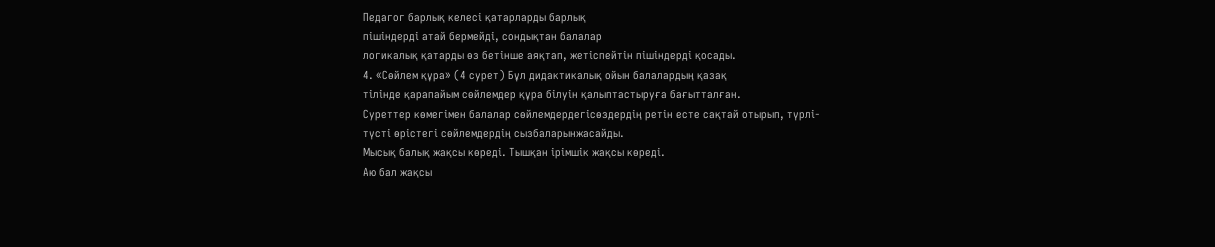Педагог барлық келесі қатарларды барлық
пішіндерді атай бермейді, сондықтан балалар
логикалық қатарды өз бетінше аяқтап, жетіспейтін пішіндерді қосады.
4. «Сөйлем құра» (4 сурет) Бұл дидактикалық ойын балалардың қазақ
тілінде қарапайым сөйлемдер құра білуін қалыптастыруға бағытталған.
Суреттер көмегімен балалар сөйлемдердегісөздердің ретін есте сақтай отырып, түрлі-
түсті өрістегі сөйлемдердің сызбаларынжасайды.
Мысық балық жақсы көреді. Тышқан ірімшік жақсы көреді.
Аю бал жақсы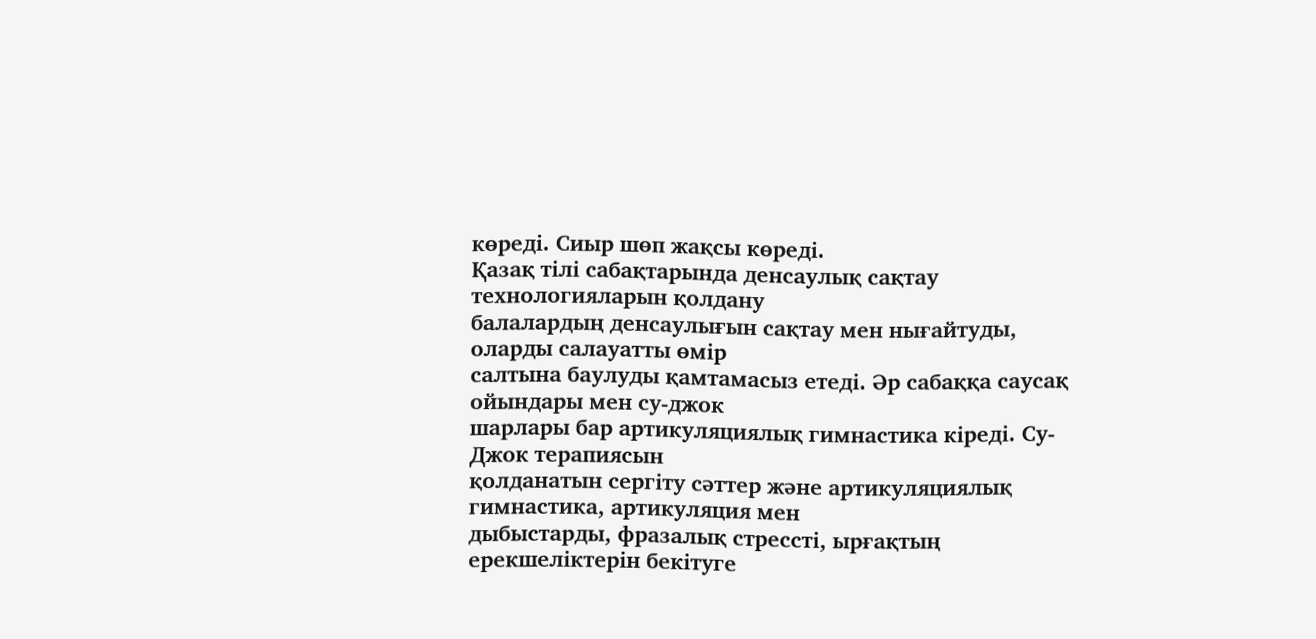көреді. Сиыр шөп жақсы көреді.
Қазақ тілі сабақтарында денсаулық сақтау технологияларын қолдану
балалардың денсаулығын сақтау мен нығайтуды, оларды салауатты өмір
салтына баулуды қамтамасыз етеді. Әр сабаққа саусақ ойындары мен су-джок
шарлары бар артикуляциялық гимнастика кіреді. Су-Джок терапиясын
қолданатын сергіту сәттер және артикуляциялық гимнастика, артикуляция мен
дыбыстарды, фразалық стрессті, ырғақтың ерекшеліктерін бекітуге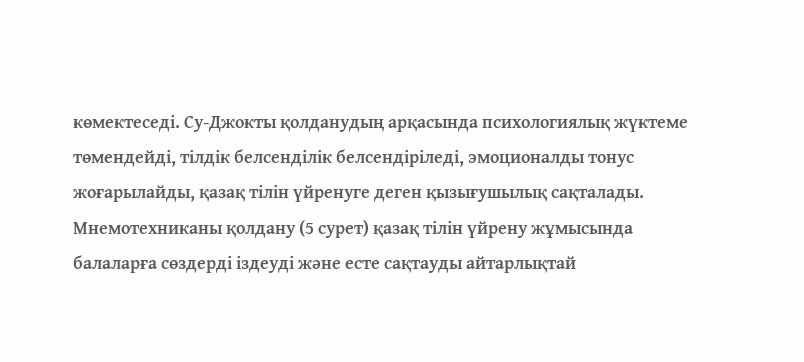көмектеседі. Су-Джокты қолданудың арқасында психологиялық жүктеме төмендейді, тілдік белсенділік белсендіріледі, эмоционалды тонус жоғарылайды, қазақ тілін үйренуге деген қызығушылық сақталады.
Мнемотехниканы қолдану (5 сурет) қазақ тілін үйрену жұмысында
балаларға сөздерді іздеуді және есте сақтауды айтарлықтай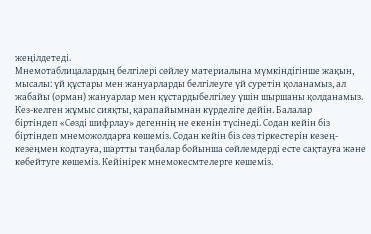жеңілдетеді.
Мнемотаблицалардың белгілері сөйлеу материалына мүмкіндігінше жақын,
мысалы: үй құстары мен жануарларды белгілеуге үй суретін қоланамыз, ал
жабайы (орман) жануарлар мен құстардыбелгілеу үшін шыршаны қолданамыз.
Кез-келген жұмыс сияқты, қарапайымнан күрделіге дейін. Балалар
біртіндеп «Сөзді шифрлау» дегеннің не екенін түсінеді. Содан кейін біз
біртіндеп мнеможолдарға көшеміз. Содан кейін біз сөз тіркестерін кезең-
кезеңмен кодтауға, шартты таңбалар бойынша сөйлемдерді есте сақтауға және
көбейтуге көшеміз. Кейінірек мнемокесмтелерге көшеміз.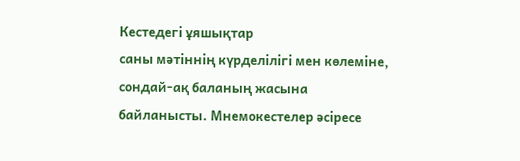Кестедегі ұяшықтар
саны мәтіннің күрделілігі мен көлеміне, сондай-ақ баланың жасына
байланысты. Мнемокестелер әсіресе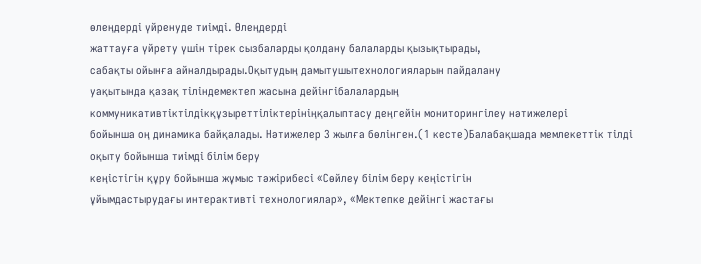өлеңдерді үйренуде тиімді. Өлеңдерді
жаттауға үйрету үшін тірек сызбаларды қолдану балаларды қызықтырады,
сабақты ойынға айналдырады.Оқытудың дамытушытехнологияларын пайдалану
уақытында қазақ тіліндемектеп жасына дейінгібалалардың коммуникативтіктілдікқұзыреттіліктерініңқалыптасу деңгейін мониторингілеу нәтижелері
бойынша оң динамика байқалады. Нәтижелер 3 жылға бөлінген.(1 кесте)Балабақшада мемлекеттік тілді оқыту бойынша тиімді білім беру
кеңістігін құру бойынша жұмыс тәжірибесі «Сөйлеу білім беру кеңістігін
ұйымдастырудағы интерактивті технологиялар», «Мектепке дейінгі жастағы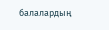балалардың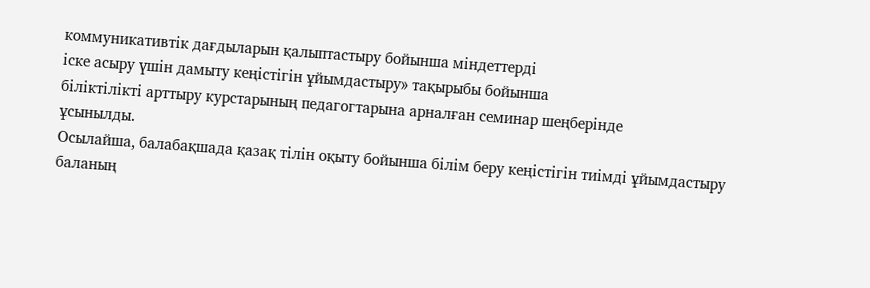коммуникативтік дағдыларын қалыптастыру бойынша міндеттерді
іске асыру үшін дамыту кеңістігін ұйымдастыру» тақырыбы бойынша
біліктілікті арттыру курстарының педагогтарына арналған семинар шеңберінде
ұсынылды.
Осылайша, балабақшада қазақ тілін оқыту бойынша білім беру кеңістігін тиімді ұйымдастыру баланың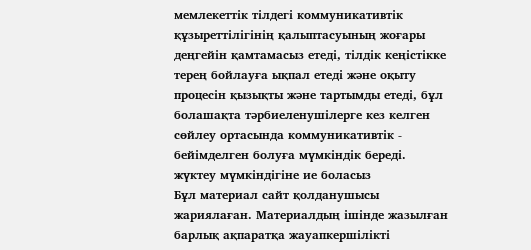мемлекеттік тілдегі коммуникативтік құзыреттілігінің қалыптасуының жоғары деңгейін қамтамасыз етеді, тілдік кеңістікке терең бойлауға ықпал етеді және оқыту процесін қызықты және тартымды етеді, бұл болашақта тәрбиеленушілерге кез келген сөйлеу ортасында коммуникативтік - бейімделген болуға мүмкіндік береді.
жүктеу мүмкіндігіне ие боласыз
Бұл материал сайт қолданушысы жариялаған. Материалдың ішінде жазылған барлық ақпаратқа жауапкершілікті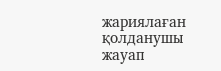жариялаған қолданушы жауап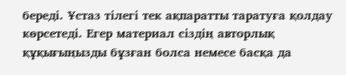береді. Ұстаз тілегі тек ақпаратты таратуға қолдау көрсетеді. Егер материал сіздің авторлық құқығыңызды бұзған болса немесе басқа да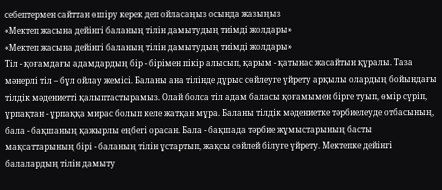себептермен сайттан өшіру керек деп ойласаңыз осында жазыңыз
«Мектеп жасына дейінгі баланың тілін дамытудың тиімді жолдары»
«Мектеп жасына дейінгі баланың тілін дамытудың тиімді жолдары»
Тіл - қоғамдағы адамдардың бір - бірімен пікір алысып, қарым - қатынас жасайтын құралы. Таза мәнерлі тіл – бұл ойлау жемісі. Баланы ана тілінде дұрыс сөйлеуге үйрету арқылы олардың бойындағы тілдік мәдениетті қалыптастырамыз. Олай болса тіл адам баласы қоғамымен бірге туып, өмір сүріп, ұрпақтан - ұрпаққа мирас болып келе жатқан мұра. Баланы тілдік мәдениетке тәрбиелеуде отбасының, бала - бақшаның қажырлы еңбегі орасан. Бала - бақшада тәрбие жұмыстарының басты мақсаттарының бірі - баланың тілін ұстартып, жақсы сөйлей білуге үйрету. Мектепке дейінгі балалардың тілін дамыту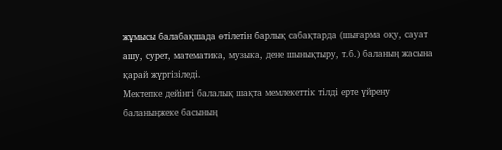жұмысы балабақшада өтілетін барлық сабақтарда (шығарма оқу, сауат ашу, сурет, математика, музыка, дене шынықтыру, т.б.) баланың жасына қарай жүргізіледі.
Мектепке дейінгі балалық шақта мемлекеттік тілді ерте үйрену баланыңжеке басының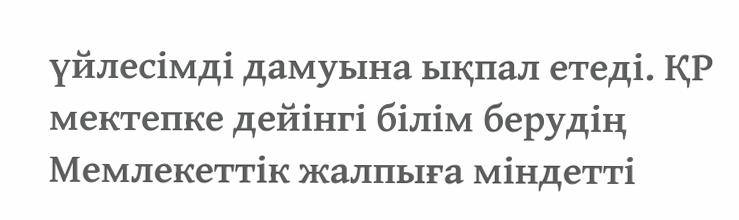үйлесімді дамуына ықпал етеді. ҚР мектепке дейінгі білім берудің Мемлекеттік жалпыға міндетті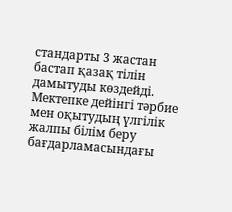стандарты 3 жастан бастап қазақ тілін
дамытуды көздейді. Мектепке дейінгі тәрбие мен оқытудың үлгілік жалпы білім беру бағдарламасындағы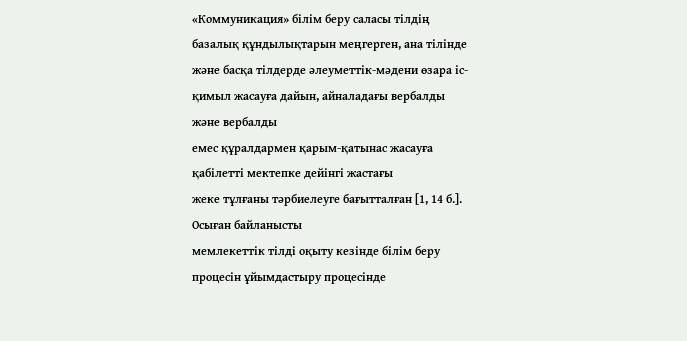«Коммуникация» білім беру саласы тілдің базалық құндылықтарын меңгерген, ана тілінде және басқа тілдерде әлеуметтік-мәдени өзара іс-қимыл жасауға дайын, айналадағы вербалды және вербалды
емес құралдармен қарым-қатынас жасауға қабілетті мектепке дейінгі жастағы
жеке тұлғаны тәрбиелеуге бағытталған [1, 14 б.]. Осыған байланысты
мемлекеттік тілді оқыту кезінде білім беру процесін ұйымдастыру процесінде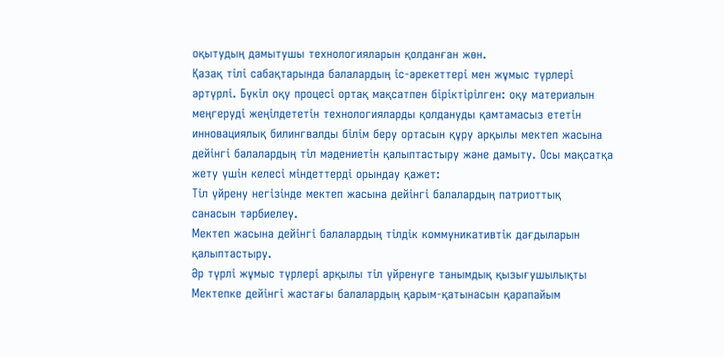оқытудың дамытушы технологияларын қолданған жөн.
Қазақ тілі сабақтарында балалардың іс-әрекеттері мен жұмыс түрлері
әртүрлі. Бүкіл оқу процесі ортақ мақсатпен біріктірілген: оқу материалын
меңгеруді жеңілдететін технологияларды қолдануды қамтамасыз ететін
инновациялық билингвалды білім беру ортасын құру арқылы мектеп жасына
дейінгі балалардың тіл мәдениетін қалыптастыру және дамыту. Осы мақсатқа
жету үшін келесі міндеттерді орындау қажет:
Тіл үйрену негізінде мектеп жасына дейінгі балалардың патриоттық
санасын тәрбиелеу.
Мектеп жасына дейінгі балалардың тілдік коммуникативтік дағдыларын
қалыптастыру.
Әр түрлі жұмыс түрлері арқылы тіл үйренуге танымдық қызығушылықты
Мектепке дейінгі жастағы балалардың қарым-қатынасын қарапайым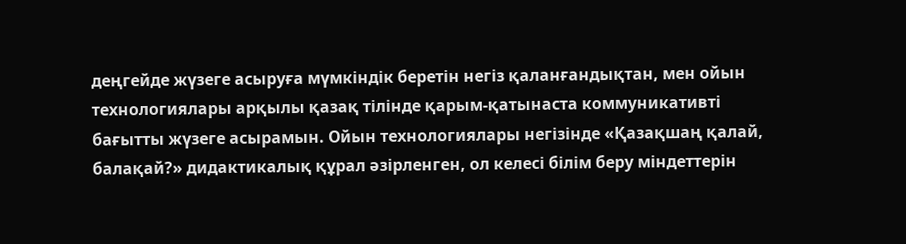деңгейде жүзеге асыруға мүмкіндік беретін негіз қаланғандықтан, мен ойын
технологиялары арқылы қазақ тілінде қарым-қатынаста коммуникативті
бағытты жүзеге асырамын. Ойын технологиялары негізінде «Қазақшаң қалай,
балақай?» дидактикалық құрал әзірленген, ол келесі білім беру міндеттерін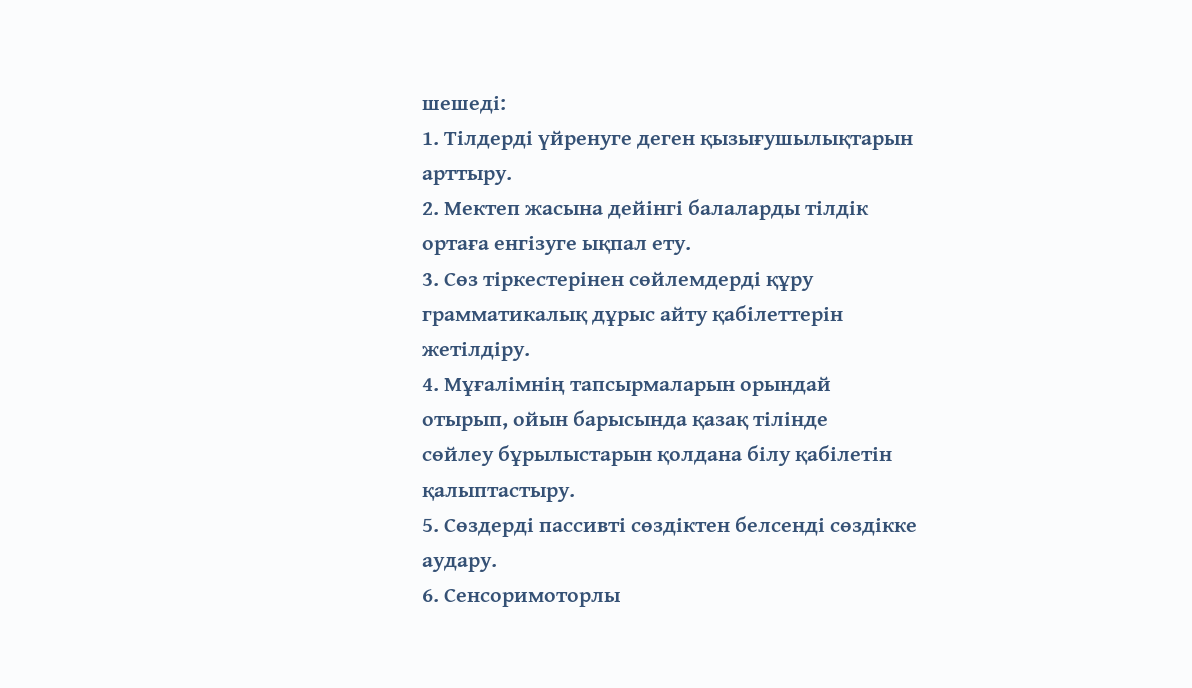шешеді:
1. Тілдерді үйренуге деген қызығушылықтарын арттыру.
2. Мектеп жасына дейінгі балаларды тілдік ортаға енгізуге ықпал ету.
3. Сөз тіркестерінен сөйлемдерді құру грамматикалық дұрыс айту қабілеттерін
жетілдіру.
4. Мұғалімнің тапсырмаларын орындай отырып, ойын барысында қазақ тілінде
сөйлеу бұрылыстарын қолдана білу қабілетін қалыптастыру.
5. Сөздерді пассивті сөздіктен белсенді сөздікке аудару.
6. Сенсоримоторлы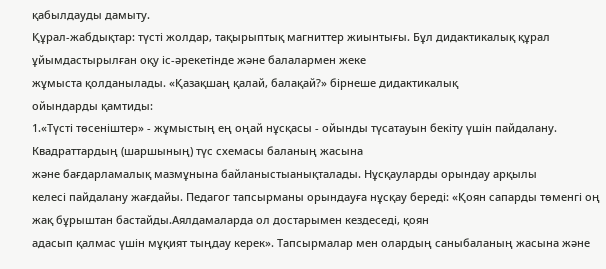қабылдауды дамыту.
Құрал-жабдықтар: түсті жолдар, тақырыптық магниттер жиынтығы. Бұл дидактикалық құрал ұйымдастырылған оқу іс-әрекетінде және балалармен жеке
жұмыста қолданылады. «Қазақшаң қалай, балақай?» бірнеше дидактикалық
ойындарды қамтиды:
1.«Түсті төсеніштер» - жұмыстың ең оңай нұсқасы - ойынды түсатауын бекіту үшін пайдалану. Квадраттардың (шаршының) түс схемасы баланың жасына
және бағдарламалық мазмұнына байланыстыанықталады. Нұсқауларды орындау арқылы
келесі пайдалану жағдайы. Педагог тапсырманы орындауға нұсқау береді: «Қоян сапарды төменгі оң жақ бұрыштан бастайды.Аялдамаларда ол достарымен кездеседі, қоян
адасып қалмас үшін мұқият тыңдау керек». Тапсырмалар мен олардың саныбаланың жасына және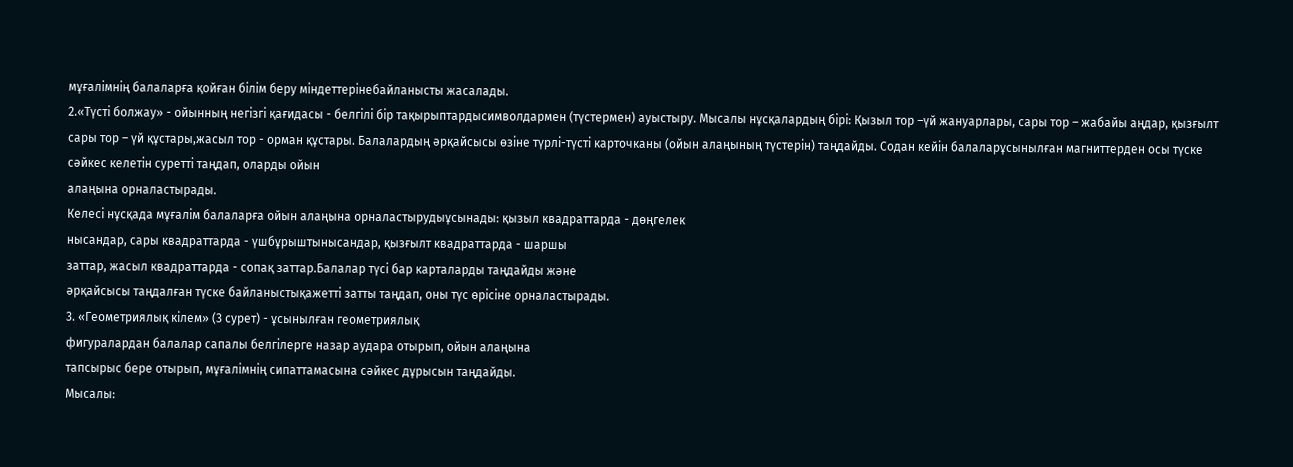мұғалімнің балаларға қойған білім беру міндеттерінебайланысты жасалады.
2.«Түсті болжау» - ойынның негізгі қағидасы - белгілі бір тақырыптардысимволдармен (түстермен) ауыстыру. Мысалы нұсқалардың бірі: Қызыл тор –үй жануарлары, сары тор – жабайы аңдар, қызғылт сары тор – үй құстары,жасыл тор - орман құстары. Балалардың әрқайсысы өзіне түрлі-түсті карточканы (ойын алаңының түстерін) таңдайды. Содан кейін балаларұсынылған магниттерден осы түске сәйкес келетін суретті таңдап, оларды ойын
алаңына орналастырады.
Келесі нұсқада мұғалім балаларға ойын алаңына орналастырудыұсынады: қызыл квадраттарда - дөңгелек
нысандар, сары квадраттарда - үшбұрыштынысандар, қызғылт квадраттарда - шаршы
заттар, жасыл квадраттарда - сопақ заттар.Балалар түсі бар карталарды таңдайды және
әрқайсысы таңдалған түске байланыстықажетті затты таңдап, оны түс өрісіне орналастырады.
3. «Геометриялық кілем» (3 сурет) - ұсынылған геометриялық
фигуралардан балалар сапалы белгілерге назар аудара отырып, ойын алаңына
тапсырыс бере отырып, мұғалімнің сипаттамасына сәйкес дұрысын таңдайды.
Мысалы: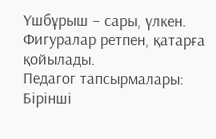Үшбұрыш – сары, үлкен. Фигуралар ретпен, қатарға қойылады.
Педагог тапсырмалары:
Бірінші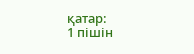қатар:
1 пішін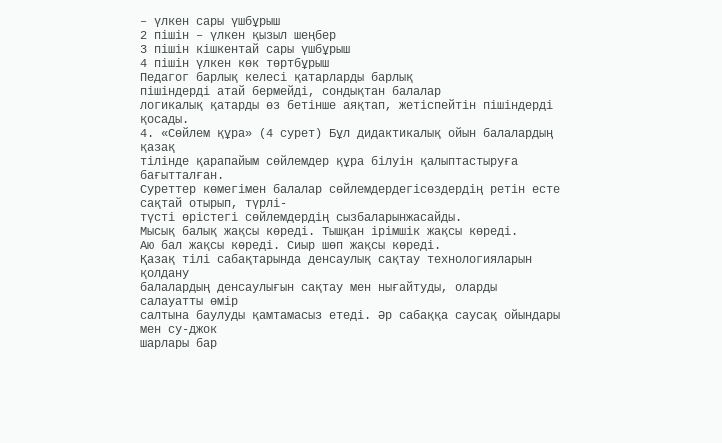– үлкен сары үшбұрыш
2 пішін – үлкен қызыл шеңбер
3 пішін кішкентай сары үшбұрыш
4 пішін үлкен көк төртбұрыш
Педагог барлық келесі қатарларды барлық
пішіндерді атай бермейді, сондықтан балалар
логикалық қатарды өз бетінше аяқтап, жетіспейтін пішіндерді қосады.
4. «Сөйлем құра» (4 сурет) Бұл дидактикалық ойын балалардың қазақ
тілінде қарапайым сөйлемдер құра білуін қалыптастыруға бағытталған.
Суреттер көмегімен балалар сөйлемдердегісөздердің ретін есте сақтай отырып, түрлі-
түсті өрістегі сөйлемдердің сызбаларынжасайды.
Мысық балық жақсы көреді. Тышқан ірімшік жақсы көреді.
Аю бал жақсы көреді. Сиыр шөп жақсы көреді.
Қазақ тілі сабақтарында денсаулық сақтау технологияларын қолдану
балалардың денсаулығын сақтау мен нығайтуды, оларды салауатты өмір
салтына баулуды қамтамасыз етеді. Әр сабаққа саусақ ойындары мен су-джок
шарлары бар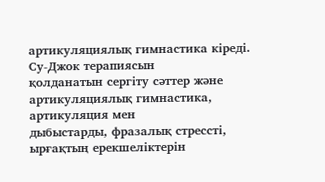артикуляциялық гимнастика кіреді. Су-Джок терапиясын
қолданатын сергіту сәттер және артикуляциялық гимнастика, артикуляция мен
дыбыстарды, фразалық стрессті, ырғақтың ерекшеліктерін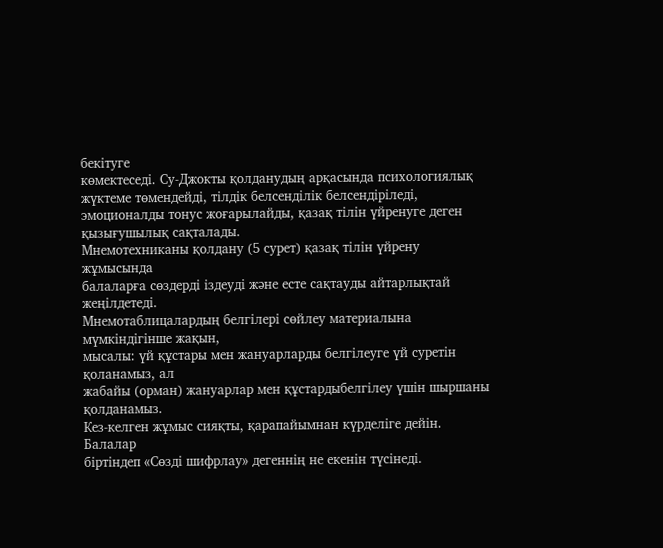бекітуге
көмектеседі. Су-Джокты қолданудың арқасында психологиялық жүктеме төмендейді, тілдік белсенділік белсендіріледі, эмоционалды тонус жоғарылайды, қазақ тілін үйренуге деген қызығушылық сақталады.
Мнемотехниканы қолдану (5 сурет) қазақ тілін үйрену жұмысында
балаларға сөздерді іздеуді және есте сақтауды айтарлықтай жеңілдетеді.
Мнемотаблицалардың белгілері сөйлеу материалына мүмкіндігінше жақын,
мысалы: үй құстары мен жануарларды белгілеуге үй суретін қоланамыз, ал
жабайы (орман) жануарлар мен құстардыбелгілеу үшін шыршаны қолданамыз.
Кез-келген жұмыс сияқты, қарапайымнан күрделіге дейін. Балалар
біртіндеп «Сөзді шифрлау» дегеннің не екенін түсінеді.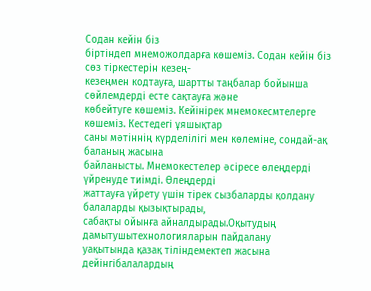Содан кейін біз
біртіндеп мнеможолдарға көшеміз. Содан кейін біз сөз тіркестерін кезең-
кезеңмен кодтауға, шартты таңбалар бойынша сөйлемдерді есте сақтауға және
көбейтуге көшеміз. Кейінірек мнемокесмтелерге көшеміз. Кестедегі ұяшықтар
саны мәтіннің күрделілігі мен көлеміне, сондай-ақ баланың жасына
байланысты. Мнемокестелер әсіресе өлеңдерді үйренуде тиімді. Өлеңдерді
жаттауға үйрету үшін тірек сызбаларды қолдану балаларды қызықтырады,
сабақты ойынға айналдырады.Оқытудың дамытушытехнологияларын пайдалану
уақытында қазақ тіліндемектеп жасына дейінгібалалардың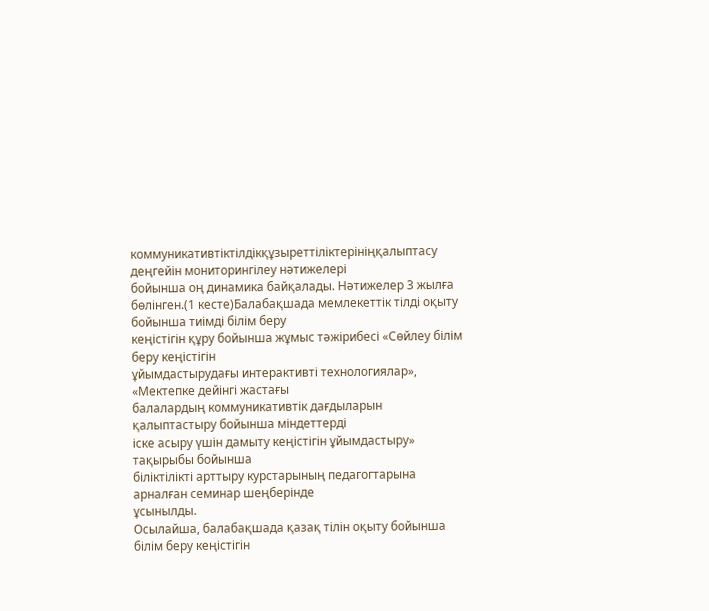коммуникативтіктілдікқұзыреттіліктерініңқалыптасу деңгейін мониторингілеу нәтижелері
бойынша оң динамика байқалады. Нәтижелер 3 жылға бөлінген.(1 кесте)Балабақшада мемлекеттік тілді оқыту бойынша тиімді білім беру
кеңістігін құру бойынша жұмыс тәжірибесі «Сөйлеу білім беру кеңістігін
ұйымдастырудағы интерактивті технологиялар», «Мектепке дейінгі жастағы
балалардың коммуникативтік дағдыларын қалыптастыру бойынша міндеттерді
іске асыру үшін дамыту кеңістігін ұйымдастыру» тақырыбы бойынша
біліктілікті арттыру курстарының педагогтарына арналған семинар шеңберінде
ұсынылды.
Осылайша, балабақшада қазақ тілін оқыту бойынша білім беру кеңістігін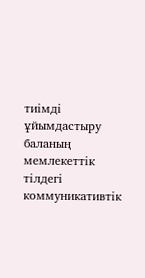тиімді ұйымдастыру баланың мемлекеттік тілдегі коммуникативтік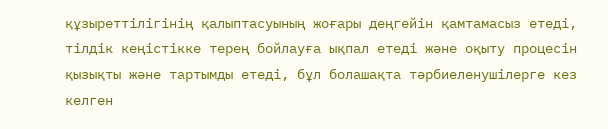құзыреттілігінің қалыптасуының жоғары деңгейін қамтамасыз етеді, тілдік кеңістікке терең бойлауға ықпал етеді және оқыту процесін қызықты және тартымды етеді, бұл болашақта тәрбиеленушілерге кез келген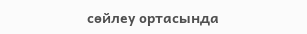сөйлеу ортасында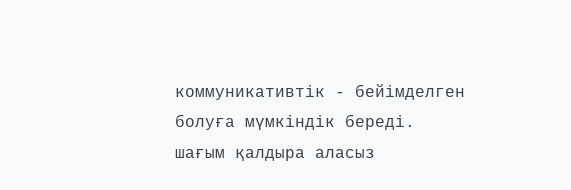коммуникативтік - бейімделген болуға мүмкіндік береді.
шағым қалдыра аласыз